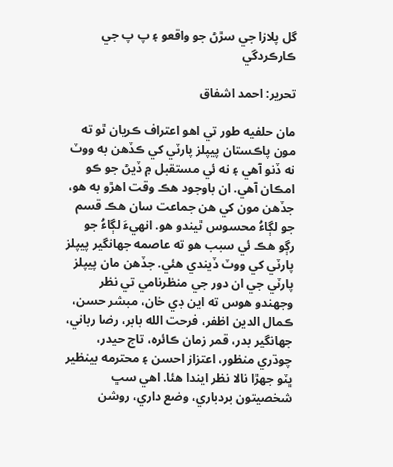گل پلازا جي سڙڻ جو واقعو ۽ پ پ جي ڪارڪردگي

تحرير: احمد اشفاق

مان حلفيه طور تي اهو اعتراف ڪريان ٿو ته مون پاڪستان پيپلز پارٽي کي ڪڏهن به ووٽ نه ڏنو آهي ۽ نه ئي مستقبل ۾ ڏيڻ جو ڪو امڪان آهي. ان باوجود هڪ وقت اهڙو به هو، جڏهن مون کي هن جماعت سان هڪ قسم جو لڳاءُ محسوس ٿيندو هو. انهيءَ لڳاءُ جو رڳو هڪ ئي سبب هو ته عاصمه جهانگير پيپلز پارٽي کي ووٽ ڏيندي هئي. جڏهن مان پيپلز پارٽي جي ان دور جي منظرنامي تي نظر وجهندو هوس ته اين ڊي خان، مبشر حسن، ڪمال الدين اظفر، فرحت الله بابر، رضا رباني، جهانگير بدر، قمر زمان ڪائره، تاج حيدر، چوڌري منظور، اعتزاز احسن ۽ محترمه بينظير ڀٽو جهڙا نالا نظر ايندا هئا. اهي سڀ شخصيتون بردباري، وضع داري، روشن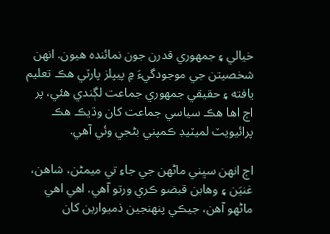خيالي ۽ جمهوري قدرن جون نمائنده هيون. انهن شخصيتن جي موجودگيءَ ۾ پيپلز پارٽي هڪ تعليم يافته ۽ حقيقي جمهوري جماعت لڳندي هئي، پر اڄ اها هڪ سياسي جماعت کان وڌيڪ هڪ پرائيويٽ لميٽيڊ ڪمپني بڻجي وئي آهي.

اڄ انهن سڀني ماڻهن جي جاءِ تي ميمڻن، شاهن، غنيَن ۽ وهابن قبضو ڪري ورتو آهي. اهي اهي ماڻهو آهن، جيڪي پنهنجين ذميوارين کان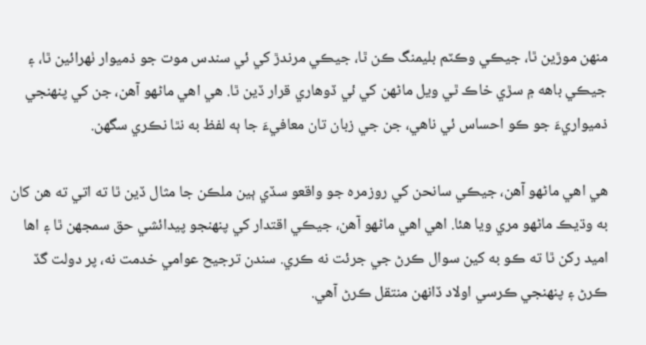منهن موڙين ٿا، جيڪي وڪٽم بليمنگ ڪن ٿا، جيڪي مرندڙ کي ئي سندس موت جو ذميوار ٺهرائين ٿا، ۽ جيڪي باهه ۾ سڙي خاڪ ٿي ويل ماڻهن کي ئي ڏوهاري قرار ڏين ٿا. هي اهي ماڻهو آهن، جن کي پنهنجي ذميواريءَ جو ڪو احساس ئي ناهي، جن جي زبان تان معافيءَ جا ٻه لفظ به نٿا نڪري سگهن.

هي اهي ماڻهو آهن، جيڪي سانحن کي روزمره جو واقعو سڏي ٻين ملڪن جا مثال ڏين ٿا ته اتي ته هن کان به وڌيڪ ماڻهو مري ويا هئا. اهي اهي ماڻهو آهن، جيڪي اقتدار کي پنهنجو پيدائشي حق سمجهن ٿا ۽ اها اميد رکن ٿا ته ڪو به کين سوال ڪرڻ جي جرئت نه ڪري. سندن ترجيح عوامي خدمت نه، پر دولت گڏ ڪرڻ ۽ پنهنجي ڪرسي اولاد ڏانهن منتقل ڪرڻ آهي.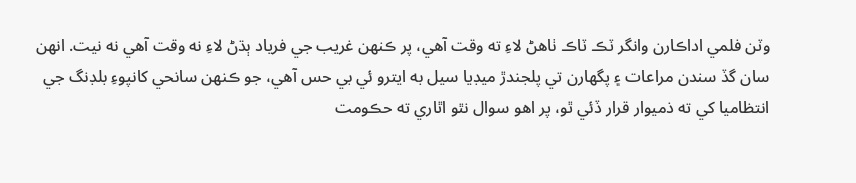وٽن فلمي اداڪارن وانگر ٽڪ ٽاڪ ٺاهڻ لاءِ ته وقت آهي، پر ڪنهن غريب جي فرياد ٻڌڻ لاءِ نه وقت آهي نه نيت. انهن سان گڏ سندن مراعات ۽ پگهارن تي پلجندڙ ميڊيا سيل به ايترو ئي بي حس آهي، جو ڪنهن سانحي کانپوءِ بلڊنگ جي انتظاميا کي ته ذميوار قرار ڏئي ٿو، پر اهو سوال نٿو اٿاري ته حڪومت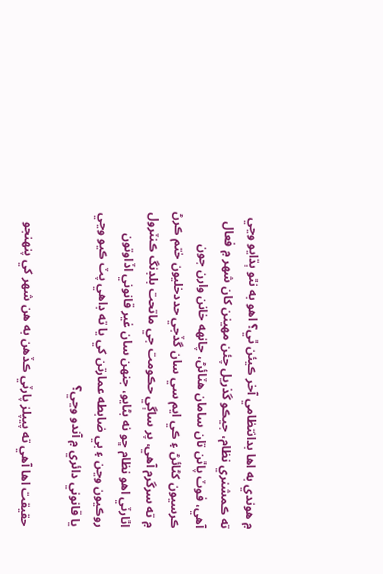۾ هوندي به اها بدانتظامي آخر ڪيئن ٿي؟ اهو به نٿو ٻڌايو وڃي ته ڪمشنري نظام، جيڪو گذريل چئن مهينن کان شهر ۾ فعال آهي، فوٽ پاٿن تان سامان هٽائڻ، چانهه خانن وارن جون ڪرسيون کڻائڻ ۽ ڪي ايم سي سان گڏجي حددخليون ختم ڪرڻ ۾ ته سرگرم آهي، پر ساڳي حڪومت جي ماتحت بلڊنگ ڪنٽرول اٿارٽي اهو نظام ڇو نه بڻايو، جنهن سان غير قانوني اڏاوتون روڪيون وڃن ۽ بي ضابطه عمارتن کي يا ته ڊاهي پٽ ڪيو وڃي يا قانوني دائري ۾ آندو وڃي؟

حقيقت اها آهي ته پيپلز پارٽي ڪڏهن به هن شهر کي پنهنجو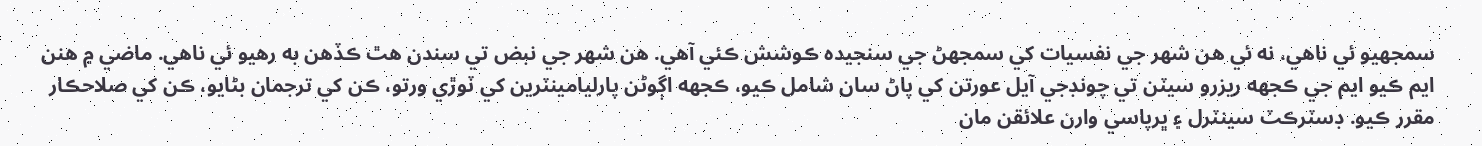سمجهيو ئي ناهي، نه ئي هن شهر جي نفسيات کي سمجهڻ جي سنجيده ڪوشش ڪئي آهي. هن شهر جي نبض تي سندن هٿ ڪڏهن به رهيو ئي ناهي. ماضي ۾ هنن ايم ڪيو ايم جي ڪجهه ريزرو سيٽن تي چونڊجي آيل عورتن کي پاڻ سان شامل ڪيو، ڪجهه اڳوڻن پارليامينٽرين کي ٽوڙي ورتو، ڪن کي ترجمان بڻايو، ڪن کي صلاحڪار مقرر ڪيو. ڊسٽرڪٽ سينٽرل ۽ ڀرپاسي وارن علائقن مان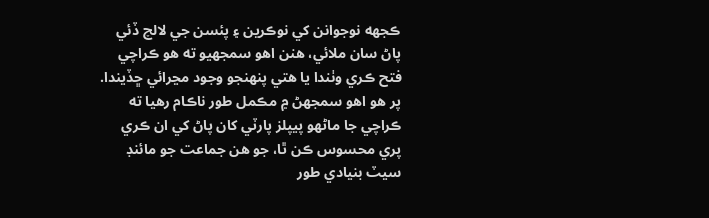ڪجهه نوجوانن کي نوڪرين ۽ پئسن جي لالچ ڏئي پاڻ سان ملائي، هنن اهو سمجهيو ته هو ڪراچي فتح ڪري وٺندا يا هتي پنهنجو وجود مڃرائي ڇڏيندا. پر هو اهو سمجهڻ ۾ مڪمل طور ناڪام رهيا ته ڪراچي جا ماڻهو پيپلز پارٽي کان پاڻ کي ان ڪري پري محسوس ڪن ٿا، جو هن جماعت جو مائنڊ سيٽ بنيادي طور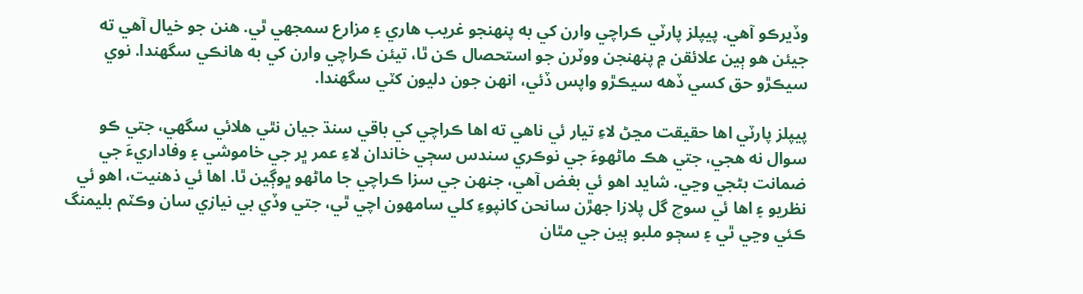وڏيرڪو آهي. پيپلز پارٽي ڪراچي وارن کي به پنهنجو غريب هاري ۽ مزارع سمجهي ٿي. هنن جو خيال آهي ته جيئن هو ٻين علائقن ۾ پنهنجن ووٽرن جو استحصال ڪن ٿا، تيئن ڪراچي وارن کي به هانڪي سگهندا. نوي سيڪڙو حق کسي ڏهه سيڪڙو واپس ڏئي، انهن جون دليون کٽي سگهندا.

پيپلز پارٽي اها حقيقت مڃڻ لاءِ تيار ئي ناهي ته اها ڪراچي کي باقي سنڌ جيان نٿي هلائي سگهي، جتي ڪو سوال نه هجي، جتي هڪ ماڻهوءَ جي نوڪري سندس سڄي خاندان لاءِ عمر ڀر جي خاموشي ۽ وفاداريءَ جي ضمانت بڻجي وڃي. شايد اهو ئي بغض آهي، جنهن جي سزا ڪراچي جا ماڻهو ڀوڳين ٿا. اها ئي ذهنيت، اهو ئي نظريو ۽ اها ئي سوچ گل پلازا جهڙن سانحن کانپوءِ کلي سامهون اچي ٿي، جتي وڏي بي نيازي سان وڪٽم بليمنگ ڪئي وڃي ٿي ۽ سڄو ملبو ٻين جي مٿان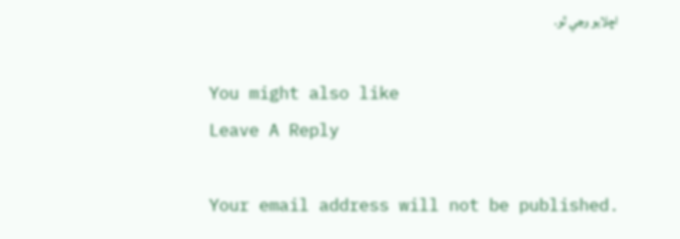اڇلايو وڃي ٿو.

You might also like
Leave A Reply

Your email address will not be published.